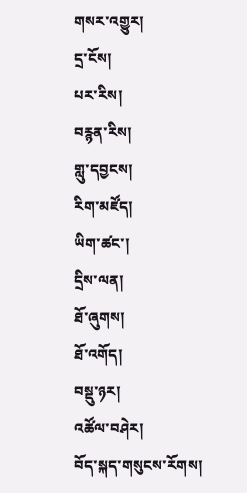གསར་འགྱུར།
དྲ་ངོས།
པར་རིས།
བརྙན་རིས།
གླུ་དབྱངས།
རིག་མཛོད།
ཡིག་ཚང་།
དྲིས་ལན།
ཐོ་ཞུགས།
ཐོ་འགོད།
བསྡུ་ཉར།
འཚོལ་བཤེར།
བོད་སྐད་གསུངས་རོགས།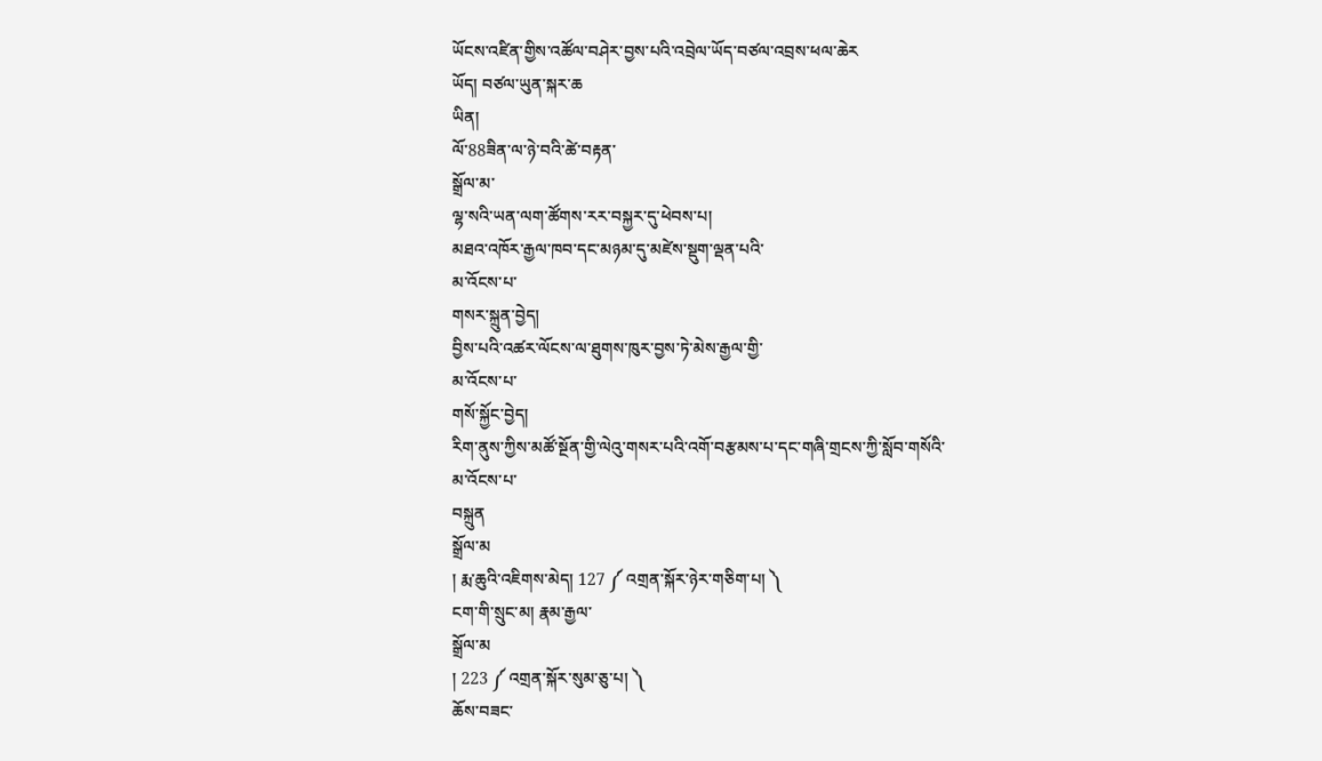ཡོངས་འཛིན་གྱིས་འཚོལ་བཤེར་བྱས་པའི་འབྲེལ་ཡོད་བཙལ་འབྲས་ཕལ་ཆེར
ཡོད། བཙལ་ཡུན་སྐར་ཆ
ཡིན།
ལོ་88ཟིན་ལ་ཉེ་བའི་ཚེ་བརྟན་
སྒྲོལ་མ་
ལྷ་སའི་ཡན་ལག་ཚོགས་རར་བསྐྱར་དུ་ཕེབས་པ།
མཐའ་འཁོར་རྒྱལ་ཁབ་དང་མཉམ་དུ་མཛེས་སྡུག་ལྡན་པའི་
མ་འོངས་པ་
གསར་སྐྲུན་བྱེད།
བྱིས་པའི་འཚར་ལོངས་ལ་ཐུགས་ཁུར་བྱས་ཏེ་མེས་རྒྱལ་གྱི་
མ་འོངས་པ་
གསོ་སྐྱོང་བྱེད།
རིག་ནུས་ཀྱིས་མཚོ་སྔོན་གྱི་ལེའུ་གསར་པའི་འགོ་བརྩམས་པ་དང་གཞི་གྲངས་ཀྱི་སློབ་གསོའི་
མ་འོངས་པ་
བསྐྲུན
སྒྲོལ་མ
། རྨ་ཆུའི་འཇིགས་མེད། 127 ༼ འགྲན་སྐོར་ཉེར་གཅིག་པ། ༽
ངག་གི་སྲུང་མ། རྣམ་རྒྱལ་
སྒྲོལ་མ
། 223 ༼ འགྲན་སྐོར་སུམ་ཅུ་པ། ༽
ཆོས་བཟང་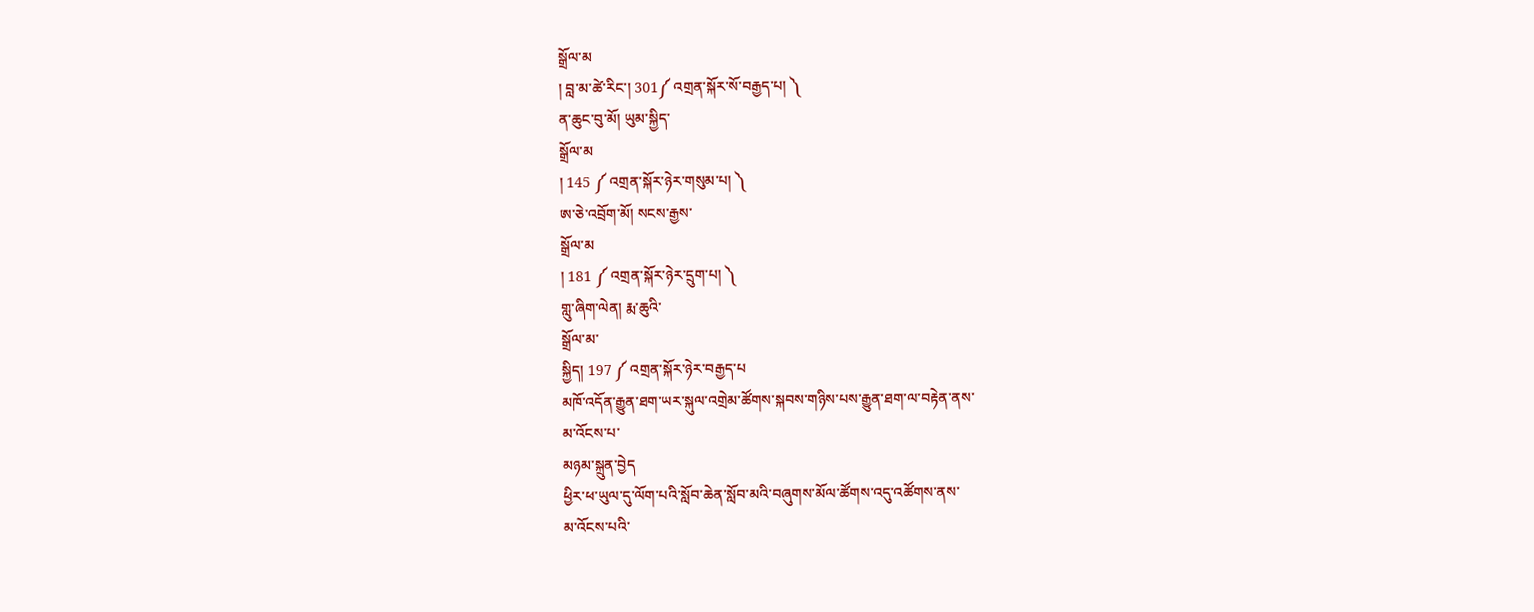སྒྲོལ་མ
། བླ་མ་ཚེ་རིང་། 301༼ འགྲན་སྐོར་སོ་བརྒྱད་པ། ༽
ན་ཆུང་བུ་མོ། ཡུམ་སྐྱིད་
སྒྲོལ་མ
། 145 ༼ འགྲན་སྐོར་ཉེར་གསུམ་པ། ༽
ཨ་ཅེ་འབྲོག་མོ། སངས་རྒྱས་
སྒྲོལ་མ
། 181 ༼ འགྲན་སྐོར་ཉེར་དྲུག་པ། ༽
གླུ་ཞིག་ལེན། རྨ་ཆུའི་
སྒྲོལ་མ་
སྐྱིད། 197 ༼ འགྲན་སྐོར་ཉེར་བརྒྱད་པ
མཁོ་འདོན་རྒྱུན་ཐག་ཡར་སྐུལ་འགྲེམ་ཚོགས་སྐབས་གཉིས་པས་རྒྱུན་ཐག་ལ་བརྟེན་ནས་
མ་འོངས་པ་
མཉམ་སྐྲུན་བྱེད
ཕྱིར་ཕ་ཡུལ་དུ་ལོག་པའི་སློབ་ཆེན་སློབ་མའི་བཞུགས་མོལ་ཚོགས་འདུ་འཚོགས་ནས་
མ་འོངས་པའི་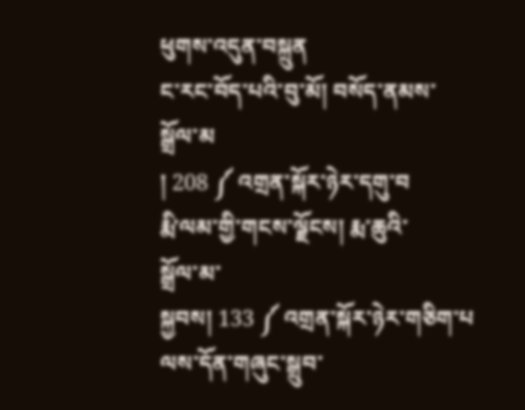ཕུགས་འདུན་བསྐྲུན
ང་རང་བོད་པའི་བུ་མོ། བསོད་ནམས་
སྒྲོལ་མ
། 208 ༼ འགྲན་སྐོར་ཉེར་དགུ་བ
རྨི་ལམ་གྱི་གངས་ལྗོངས། རྨ་ཆུའི་
སྒྲོལ་མ་
སྐྱབས། 133 ༼ འགྲན་སྐོར་ཉེར་གཅིག་པ
ལས་དོན་གཞུང་སྒྲུབ་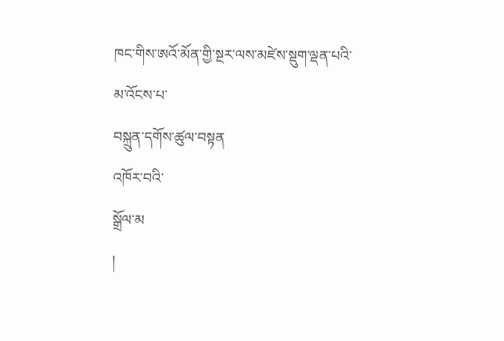ཁང་གིས་ཨའོ་མོན་གྱི་སྔར་ལས་མཛེས་སྡུག་ལྡན་པའི་
མ་འོངས་པ་
བསྐྲུན་དགོས་ཚུལ་བསྟན
འཁོར་བའི་
སྒྲོལ་མ
།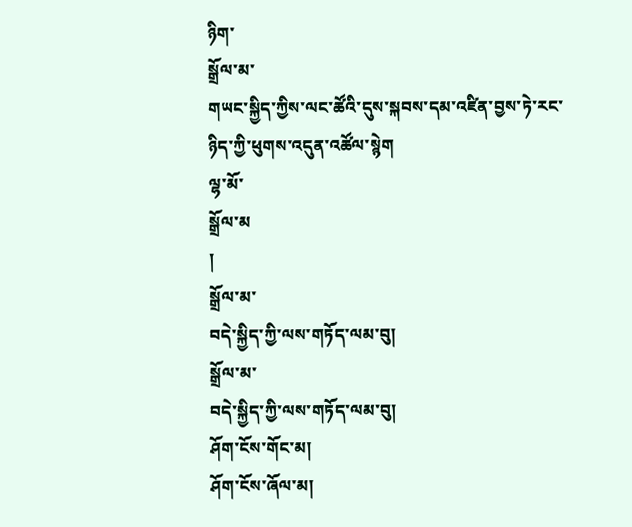ཉིག་
སྒྲོལ་མ་
གཡང་སྐྱིད་ཀྱིས་ལང་ཚོའི་དུས་སྐབས་དམ་འཛིན་བྱས་ཏེ་རང་ཉིད་ཀྱི་ཕུགས་འདུན་འཚོལ་སྙེག
ལྷ་མོ་
སྒྲོལ་མ
།
སྒྲོལ་མ་
བདེ་སྐྱིད་ཀྱི་ལས་གཏོད་ལམ་བུ།
སྒྲོལ་མ་
བདེ་སྐྱིད་ཀྱི་ལས་གཏོད་ལམ་བུ།
ཤོག་ངོས་གོང་མ།
ཤོག་ངོས་ཞོལ་མ།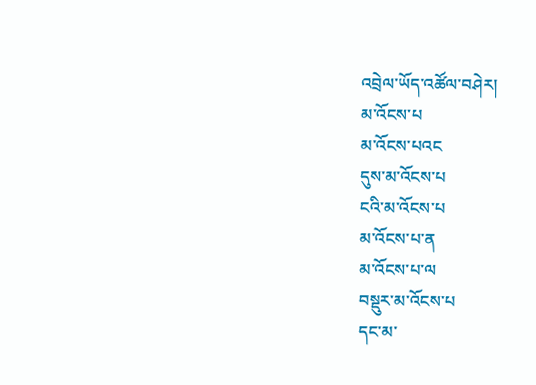འབྲེལ་ཡོད་འཚོལ་བཤེར།
མ་འོངས་པ
མ་འོངས་པའང
དུས་མ་འོངས་པ
ངའི་མ་འོངས་པ
མ་འོངས་པ་ན
མ་འོངས་པ་ལ
བསྡུར་མ་འོངས་པ
དང་མ་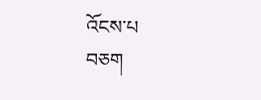འོངས་པ
བཅག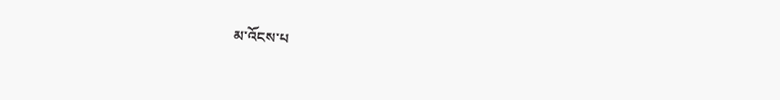མ་འོངས་པ